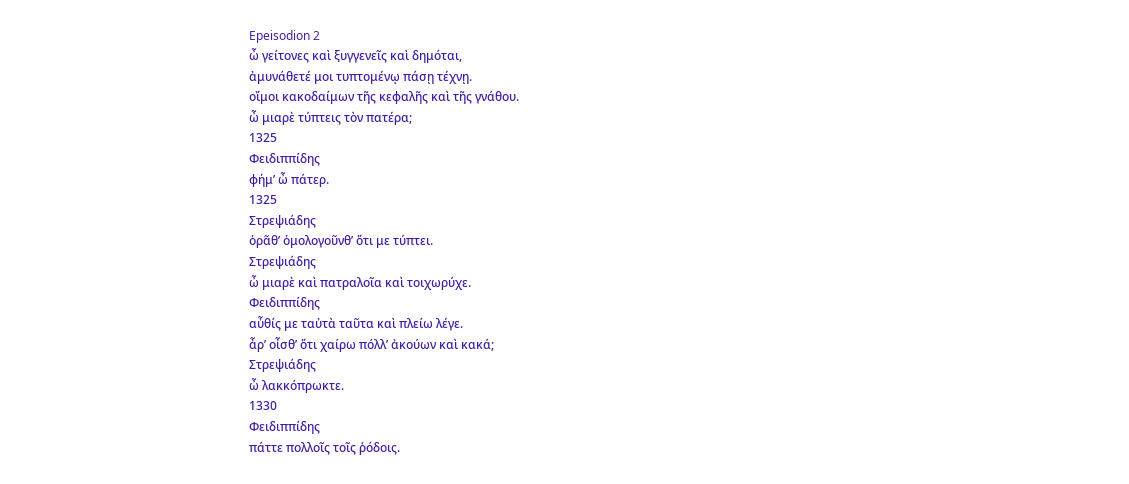Epeisodion 2
ὦ γείτονες καὶ ξυγγενεῖς καὶ δημόται,
ἀμυνάθετέ μοι τυπτομένῳ πάσῃ τέχνῃ.
οἴμοι κακοδαίμων τῆς κεφαλῆς καὶ τῆς γνάθου.
ὦ μιαρὲ τύπτεις τὸν πατέρα;
1325
Φειδιππίδης
φήμʼ ὦ πάτερ.
1325
Στρεψιάδης
ὁρᾶθʼ ὁμολογοῦνθʼ ὅτι με τύπτει.
Στρεψιάδης
ὦ μιαρὲ καὶ πατραλοῖα καὶ τοιχωρύχε.
Φειδιππίδης
αὖθίς με ταὐτὰ ταῦτα καὶ πλείω λέγε.
ἆρʼ οἶσθʼ ὅτι χαίρω πόλλʼ ἀκούων καὶ κακά;
Στρεψιάδης
ὦ λακκόπρωκτε.
1330
Φειδιππίδης
πάττε πολλοῖς τοῖς ῥόδοις.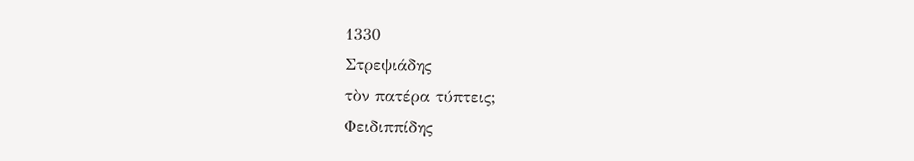1330
Στρεψιάδης
τὸν πατέρα τύπτεις;
Φειδιππίδης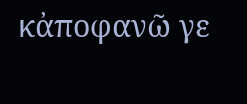κἀποφανῶ γε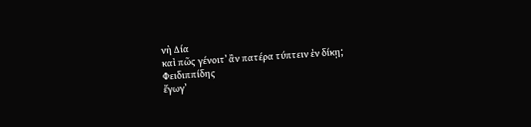νὴ Δία
καὶ πῶς γένοιτʼ ἂν πατέρα τύπτειν ἐν δίκῃ;
Φειδιππίδης
ἔγωγʼ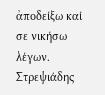ἀποδείξω καί σε νικήσω λέγων.
Στρεψιάδης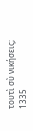τουτὶ σὺ νικήσεις;
1335